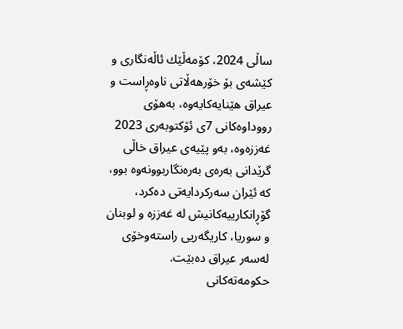ساڵی 2024، كۆمەڵێك ئاڵەنگاری و كێشەی بۆ خۆرهەڵاتی ناوەڕاست و عیراق هێنایەكایەوە، بەهۆی رووداوەكانی 7ی ئۆكتوبەری 2023 غەززەوە، بەو پێیەی عیراق خاڵی گرێدانی بەرەی بەرەنگاربوونەوە بوو، كە ئێران سەركردایەتی دەكرد، گۆڕانكارییەكانیش لە غەززە و لوبنان و سوریا، كاریگەریی راستەوخۆی لەسەر عیراق دەبێت.
حكومەتەكانی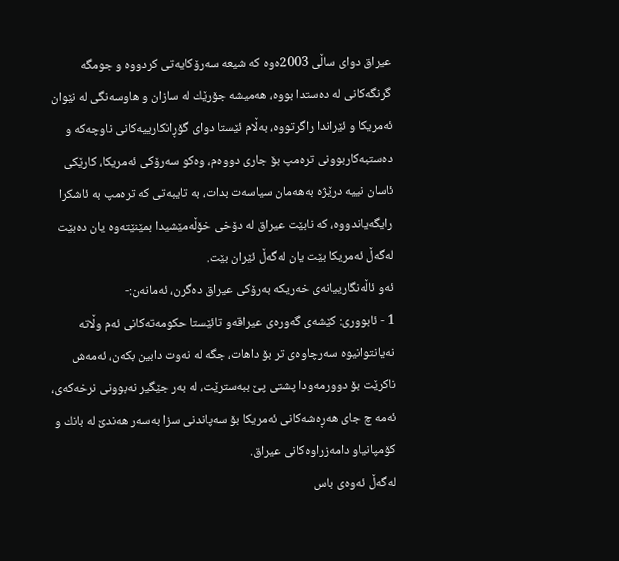عیراق دوای ساڵی 2003ەوە كە شیعە سەرۆكایەتی كردووە و جومگە گرنگەكانی لە دەستدا بووە، هەمیشە جۆرێك لە سازان و هاوسەنگی لە نێوان ئەمریكا و ئێراندا راگرتووە، بەڵام ئێستا دوای گۆڕانكارییەكانی ناوچەكە و دەستبەكاربوونی ترەمپ بۆ جاری دووەم، وەكو سەرۆكی ئەمریكا، كارێكی ئاسان نییە درێژە بەهەمان سیاسەت بدات، بە تایبەتی كە ترەمپ بە ئاشكرا رایگەیاندووە، كە نابێت عیراق لە دۆخی خۆڵەمێشیدا بمێنێتەوە یان دەبێت لەگەڵ ئەمریكا بێت یان لەگەڵ ئێران بێت.
ئەو ئاڵەنگارییانەی خەریكە بەرۆكی عیراق دەگرن، ئەمانەن:-
1 - ئابووری: كێشەی گەورەی عیراقەو تائێستا حكومەتەكانی ئەم وڵاتە نەیانتوانیوە سەرچاوەی تر بۆ داهات، جگە لە نەوت دابین بكەن، ئەمەش ناكرێت بۆ دوورمەودا پشتی پێ ببەسترێت، لە بەر جێگیر نەبوونی نرخەكەی، ئەمە چ جای هەڕەشەكانی ئەمریكا بۆ سەپاندنی سزا بەسەر هەندێ لە بانك و كۆمپانیاو دامەزراوەكانی عیراق.
لەگەڵ ئەوەی باس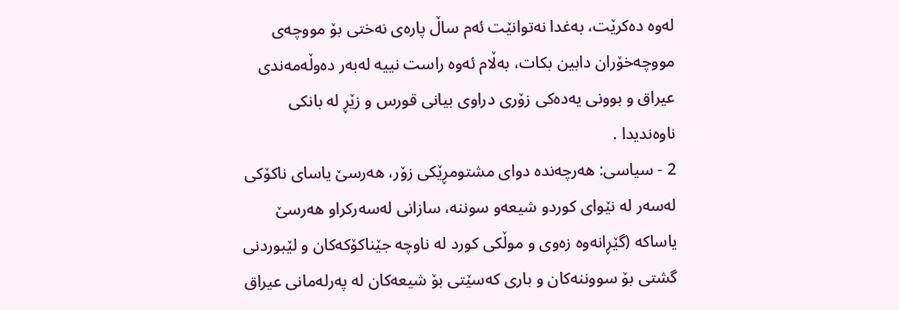لەوە دەكرێت، بەغدا نەتوانێت ئەم ساڵ پارەی نەختی بۆ مووچەی مووچەخۆران دابین بكات، بەڵام ئەوە راست نییە لەبەر دەوڵەمەندی عیراق و بوونی یەدەكی زۆری دراوی بیانی قورس و زێڕ لە بانكی ناوەندیدا .
2 - سیاسی: هەرچەندە دوای مشتومڕێكی زۆر، هەرسێ یاسای ناكۆكی لەسەر لە نێوای كوردو شیعەو سوننە، سازانی لەسەركراو هەرسێ یاساكە (گێڕانەوە زەوی و موڵكی كورد لە ناوچە جێناكۆكەكان و لێبوردنی گشتی بۆ سووننەكان و باری كەسێتی بۆ شیعەكان لە پەرلەمانی عیراق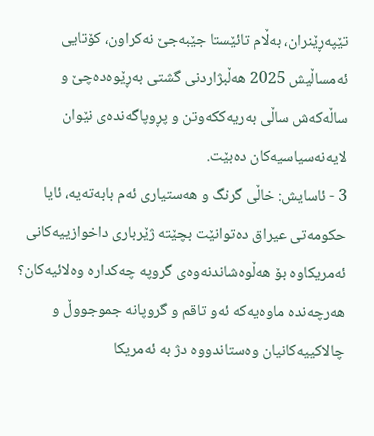تێپەڕێنران، بەڵام تائێستا جێبەجێ نەكراون، كۆتایی ئەمساڵیش 2025 هەڵبژاردنی گشتی بەڕێوەدەچێ و ساڵەكەش ساڵی بەریەككەوتن و پڕوپاگەندەی نێوان لایەنەسیاسیەكان دەبێت.
3 - ئاسایش: خاڵی گرنگ و هەستیاری ئەم بابەتەیە، ئایا حكومەتی عیراق دەتوانێت بچێتە ژێرباری داخوازییەكانی ئەمریكاوە بۆ هەڵوەشاندنەوەی گروپە چەكدارە وەلائیەكان؟ هەرچەندە ماوەیەكە ئەو تاقم و گروپانە جموجووڵ و چالاكییەكانیان وەستاندووە دژ بە ئەمریكا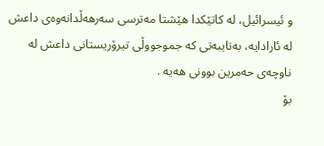و ئیسرائیل، لە كاتێكدا هێشتا مەترسی سەرهەڵدانەوەی داعش لە ئارادایە، بەتایبەتی كە جموجووڵی تیرۆریستانی داعش لە ناوچەی حەمرین بوونی هەیە .
بۆ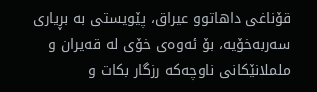قۆناغی داهاتوو عیراق، پێویستی بە بڕیاری سەربەخۆیە، بۆ ئەوەی خۆی لە قەیران و ململانێكانی ناوچەكە رزگار بكات و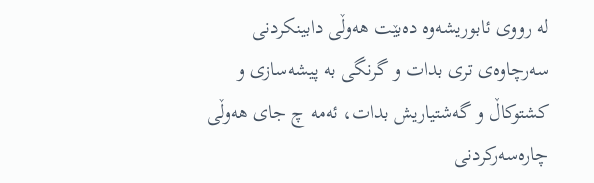لە رووی ئابوریشەوە دەبێت هەوڵی دابینكردنی سەرچاوەی تری بدات و گرنگی بە پیشەسازی و كشتوكاڵ و گەشتیاریش بدات، ئەمە چ جای هەوڵی چارەسەركردنی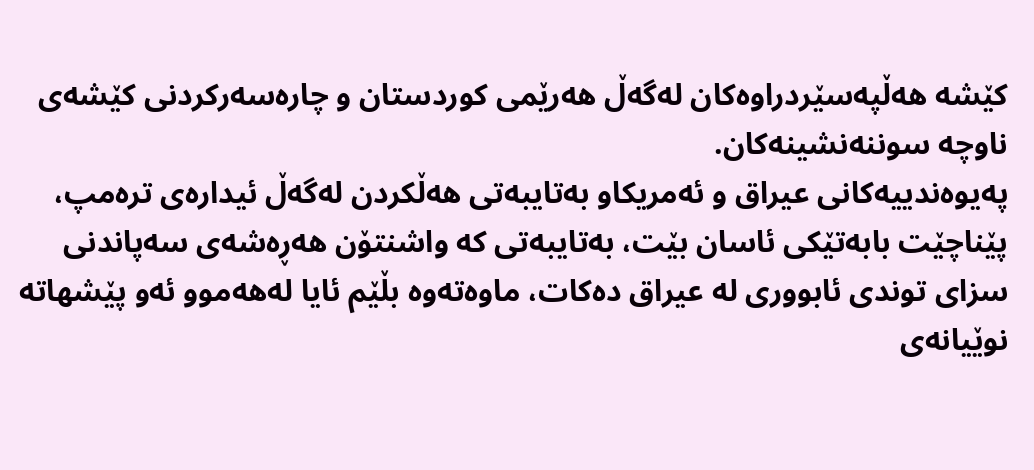كێشە هەڵپەسێردراوەكان لەگەڵ هەرێمی كوردستان و چارەسەركردنی كێشەی ناوچە سوننەنشینەكان.
پەیوەندییەكانی عیراق و ئەمریكاو بەتایبەتی هەڵكردن لەگەڵ ئیدارەی ترەمپ، پێناچێت بابەتێكی ئاسان بێت، بەتایبەتی كە واشنتۆن هەڕەشەی سەپاندنی سزای توندی ئابووری لە عیراق دەكات، ماوەتەوە بڵێم ئایا لەهەموو ئەو پێشهاتە نوێیانەی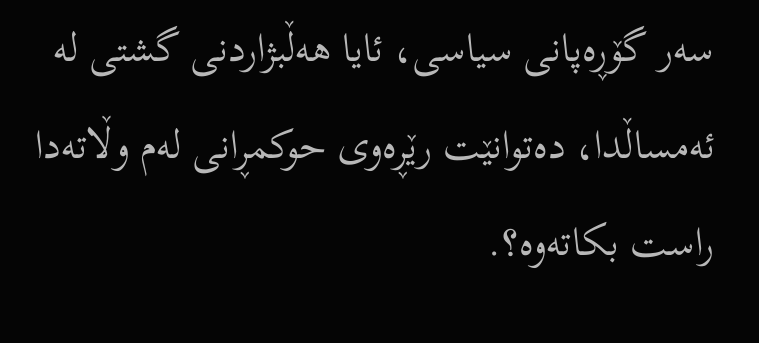سەر گۆڕەپانی سیاسی، ئایا هەڵبژاردنی گشتی لە ئەمساڵدا، دەتوانێت رێڕەوی حوكمڕانی لەم وڵاتەدا راست بكاتەوە؟.